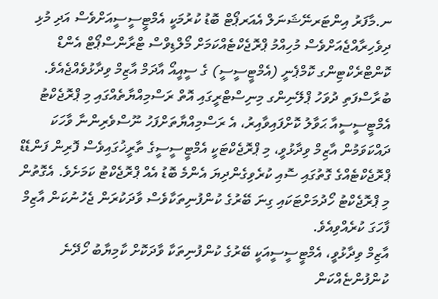ނ.މާފަރު އިންޓަރނޭޝަނަލް އެއަރޕޯޓް ބޮޑު ކުރުމަކީ އެމްޓީސީސީއަށްވެސް އަދި މުޅި ދިވެހިރާއްޖެއަށްވެސް މުހިއްމު ޕްރޮޖެކްޓެއްކަމަށް މޯލްޑިވްސް ޓްރާންސްޕޯޓް އެންޑް ކޮންޓްރެކްޓިންގ ކޮމްޕެނީ (އެމްޓީސީސީ) ގެ ސީއީއޯ އާދަމް އާޒިމް ވިދާޅުވެއްޖެއެވެ.
ބުރާސްފަތި ދުވަހު ޕްލޭނިންގ މިނިސްޓްރީގައި އޮތް ރަސްމިއްޔާތެއްގައި މި ޕްރޮޖެކްޓު އެމްޓީސީސީއާ ޙަވާލު ކޮށްފައިވާއިރު، އެ ރަސްމިއްޔާތަށްފަހު ނޫސްވެރިންނާ ވާހަކަ ދައްކަވަމުން އާޒިމް ވިދާޅުވީ، މި ޕްރޮޖެކްޓަކީ އެމްޓީސީސީގެ ތާރީޚުގައިވެސް ފޮރިން ފަންޑެޑް ޕްރޮޖެކްޓެއްގެ ގޮތުގައި ސޮއި ކުރެވިގެންދިޔަ އެންމެ ބޮޑު އެއް ޕްރޮޖެކްޓު ކަމަށެވެ. އެގޮތުން މި ޕްރޮޖެކްޓު ހޯދުމަށްޓަކައި ގިނަ ބޭރުގެ ކުންފުނިތަކާވެސް ވާދަކުރަން ޖެހުނުކަން އާޒިމް ފާހަގަ ކުރެއްވިއެވެ.
އާޒިމް ވިދާޅުވީ، އެމްޓީސީސީއަކީ ބޭރުގެ ކުންފުނިތަކާ ވާދަކޮށް ކާމިޔާބު ހޯދޭނެ ކުންފުންޏެއްކަން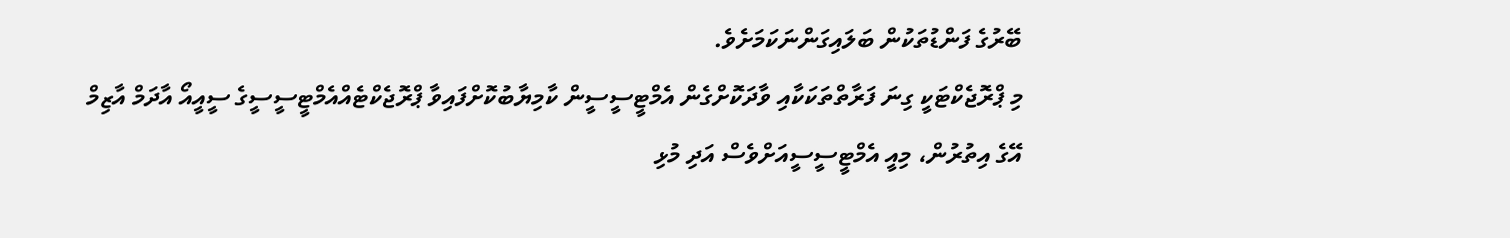ބޭރުގެ ފަންޑުތަކުން ބަލައިގަންނަކަމަށެވެ.
މި ޕްރޮޖެކްޓަކީ ގިނަ ފަރާތްތަކަކާއި ވާދަކޮށްގެން އެމްޓީސީސީން ކާމިޔާބުކޮށްފައިވާ ޕްރޮޖެކްޓެއްއެމްޓީސީސީގެ ސީއީއޯ އާދަމް އާޒިމް
އޭގެ އިތުރުން، މިއީ އެމްޓީސީސީއަށްވެސް އަދި މުޅި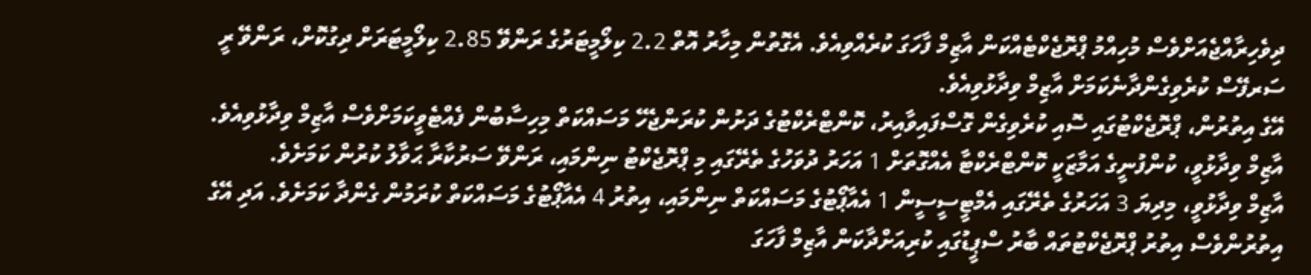ދިވެހިރާއްޖެއަށްވެސް މުހިއްމު ޕްރޮޖެކްޓެއްކަން އާޒިމް ފާހަގަ ކުރެއްވިއެވެ. އެގޮތުން މިހާރު އޮތް 2.2 ކިލޯމީޓަރުގެ ރަންވޭ 2.85 ކިލޯމީޓަރަށް ދިގުކޮށް، ރަންވޭ ރީ ސަރފޭސް ކުރެވިގެންދާނެކަމަށް އާޒިމް ވިދާޅުވިއެވެ.
އޭގެ އިތުރުން، ޕްރޮޖެކްޓުގައި ސޮއި ކުރެވިގެން ގޮސްފައިވާއިރު، ކޮންޓްރެކްޓުގެ ދަށުން ކުރަންޖެހޭ މަސައްކަތް މިހިސާބުން ފެއްޓެވީކަމަށްވެސް އާޒިމް ވިދާޅުވިއެވެ.
އާޒިމް ވިދާޅުވީ، ކުންފުނީގެ އަމާޒަކީ ކޮންޓްރެކްޓާ އެއްގޮތަށް 1 އަހަރު ދުވަހުގެ ތެރޭގައި މި ޕްރޮޖެކްޓު ނިންމައި، ރަންވޭ ސަރުކާރާ ޙަވާލު ކުރުން ކަމަށެވެ.
އާޒިމް ވިދާޅުވީ، މިދިޔަ 3 އަހަރުގެ ތެރޭގައި އެމްޓީސީސީން 1 އެއާޕޯޓުގެ މަސައްކަތް ނިންމައި، އިތުރު 4 އެއާޕޯޓުގެ މަސައްކަތް ކުރަމުން ގެންދާ ކަމަށެވެ. އަދި އޭގެ އިތުރުންވެސް އިތުރު ޕްރޮޖެކްޓުތައް ބާރު ސްޕީޑުގައި ކުރިއަށްދާކަން އާޒިމް ފާހަގަ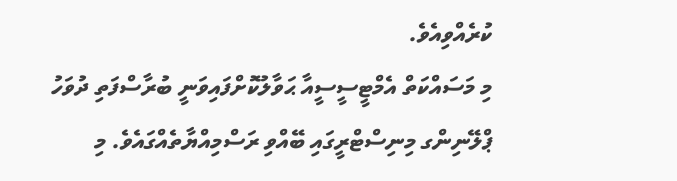ކުރެއްވިއެވެ.
މި މަސައްކަތް އެމްޓީސީސީއާ ޙަވާލުކޮށްފައިވަނީ ބުރާސްފަތި ދުވަހު ޕްލޭނިންގ މިނިސްޓްރީގައި ބޭއްވި ރަސްމިއްޔާތެއްގައެވެ. މި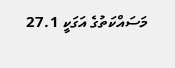މަސައްކަތުގެ އަގަކީ 27.1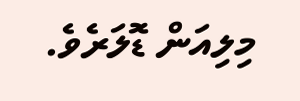މިލިއަން ޑޮލަރެވެ.